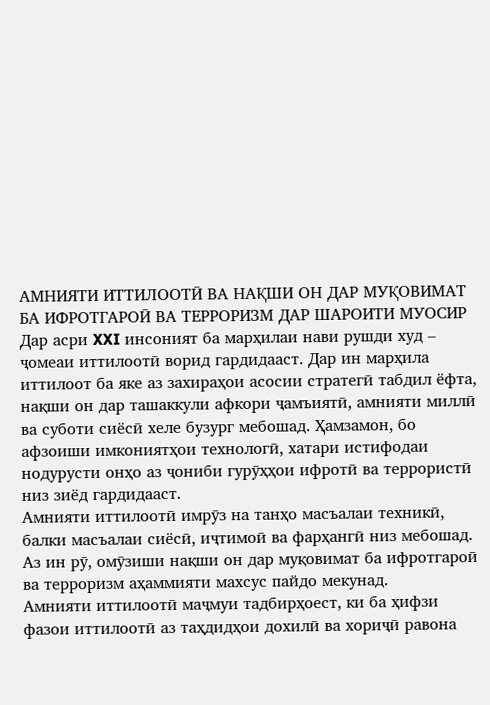АМНИЯТИ ИТТИЛООТӢ ВА НАҚШИ ОН ДАР МУҚОВИМАТ БА ИФРОТГАРОӢ ВА ТЕРРОРИЗМ ДАР ШАРОИТИ МУОСИР
Дар асри XXI инсоният ба марҳилаи нави рушди худ – ҷомеаи иттилоотӣ ворид гардидааст. Дар ин марҳила иттилоот ба яке аз захираҳои асосии стратегӣ табдил ёфта, нақши он дар ташаккули афкори ҷамъиятӣ, амнияти миллӣ ва суботи сиёсӣ хеле бузург мебошад. Ҳамзамон, бо афзоиши имкониятҳои технологӣ, хатари истифодаи нодурусти онҳо аз ҷониби гурӯҳҳои ифротӣ ва террористӣ низ зиёд гардидааст.
Амнияти иттилоотӣ имрӯз на танҳо масъалаи техникӣ, балки масъалаи сиёсӣ, иҷтимоӣ ва фарҳангӣ низ мебошад. Аз ин рӯ, омӯзиши нақши он дар муқовимат ба ифротгароӣ ва терроризм аҳаммияти махсус пайдо мекунад.
Амнияти иттилоотӣ маҷмуи тадбирҳоест, ки ба ҳифзи фазои иттилоотӣ аз таҳдидҳои дохилӣ ва хориҷӣ равона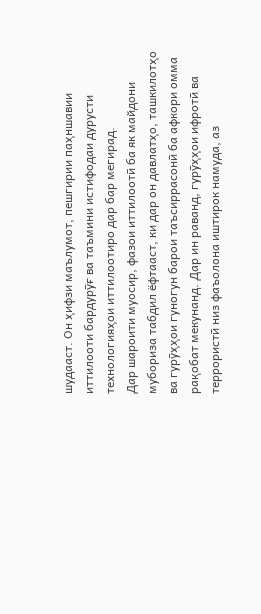шудааст. Он ҳифзи маълумот, пешгирии паҳншавии иттилооти бардурӯғ ва таъмини истифодаи дурусти технологияҳои иттилоотиро дар бар мегирад.
Дар шароити муосир, фазои иттилоотӣ ба як майдони мубориза табдил ёфтааст, ки дар он давлатҳо, ташкилотҳо ва гурӯҳҳои гуногун барои таъсиррасонӣ ба афкори омма рақобат мекунанд. Дар ин раванд, гурӯҳҳои ифротӣ ва террористӣ низ фаъолона иштирок намуда, аз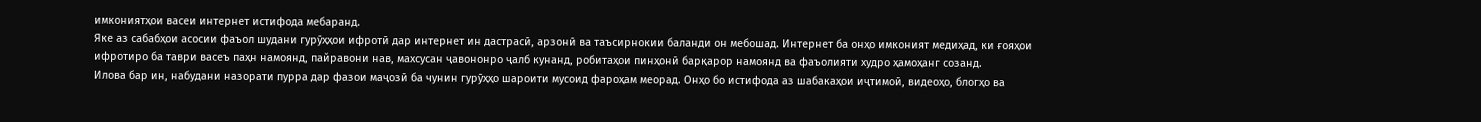имкониятҳои васеи интернет истифода мебаранд.
Яке аз сабабҳои асосии фаъол шудани гурӯҳҳои ифротӣ дар интернет ин дастрасӣ, арзонӣ ва таъсирнокии баланди он мебошад. Интернет ба онҳо имконият медиҳад, ки ғояҳои ифротиро ба таври васеъ паҳн намоянд, пайравони нав, махсусан ҷавононро ҷалб кунанд, робитаҳои пинҳонӣ барқарор намоянд ва фаъолияти худро ҳамоҳанг созанд.
Илова бар ин, набудани назорати пурра дар фазои маҷозӣ ба чунин гурӯҳҳо шароити мусоид фароҳам меорад. Онҳо бо истифода аз шабакаҳои иҷтимоӣ, видеоҳо, блогҳо ва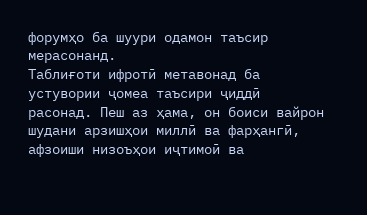форумҳо ба шуури одамон таъсир мерасонанд.
Таблиғоти ифротӣ метавонад ба устувории ҷомеа таъсири ҷиддӣ расонад. Пеш аз ҳама, он боиси вайрон шудани арзишҳои миллӣ ва фарҳангӣ, афзоиши низоъҳои иҷтимоӣ ва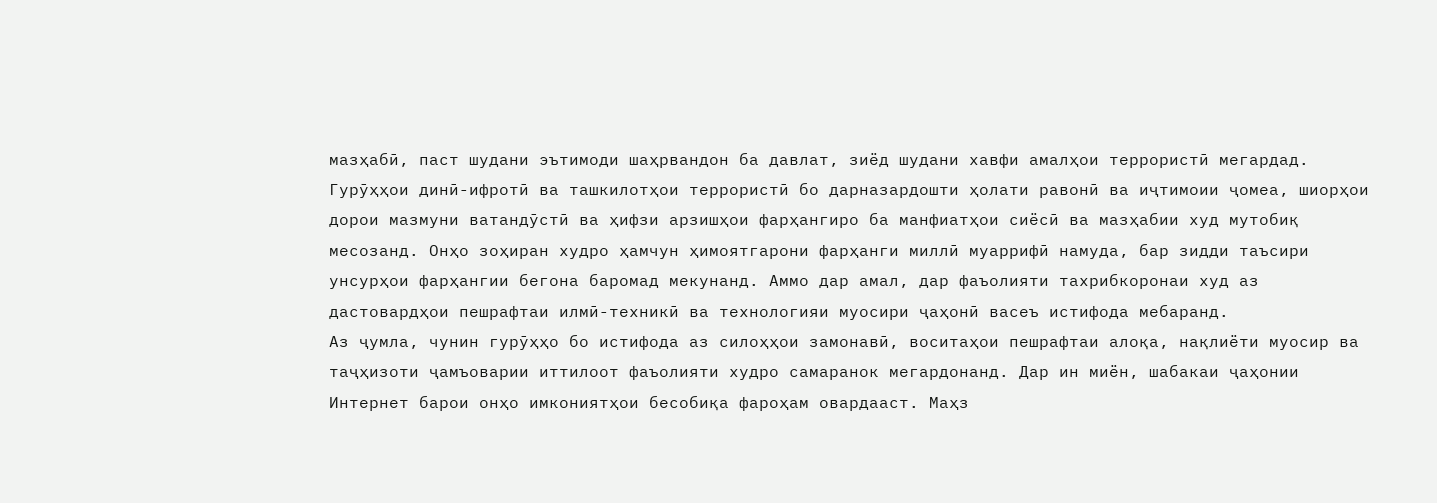мазҳабӣ, паст шудани эътимоди шаҳрвандон ба давлат, зиёд шудани хавфи амалҳои террористӣ мегардад.
Гурӯҳҳои динӣ-ифротӣ ва ташкилотҳои террористӣ бо дарназардошти ҳолати равонӣ ва иҷтимоии ҷомеа, шиорҳои дорои мазмуни ватандӯстӣ ва ҳифзи арзишҳои фарҳангиро ба манфиатҳои сиёсӣ ва мазҳабии худ мутобиқ месозанд. Онҳо зоҳиран худро ҳамчун ҳимоятгарони фарҳанги миллӣ муаррифӣ намуда, бар зидди таъсири унсурҳои фарҳангии бегона баромад мекунанд. Аммо дар амал, дар фаъолияти тахрибкоронаи худ аз дастовардҳои пешрафтаи илмӣ-техникӣ ва технологияи муосири ҷаҳонӣ васеъ истифода мебаранд.
Аз ҷумла, чунин гурӯҳҳо бо истифода аз силоҳҳои замонавӣ, воситаҳои пешрафтаи алоқа, нақлиёти муосир ва таҷҳизоти ҷамъоварии иттилоот фаъолияти худро самаранок мегардонанд. Дар ин миён, шабакаи ҷаҳонии Интернет барои онҳо имкониятҳои бесобиқа фароҳам овардааст. Маҳз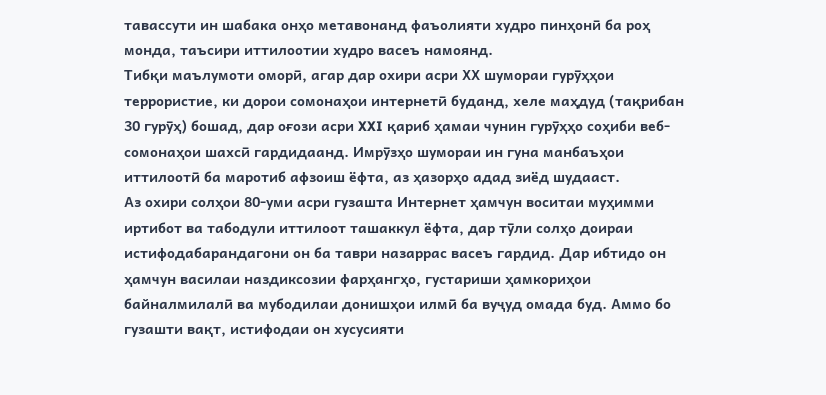тавассути ин шабака онҳо метавонанд фаъолияти худро пинҳонӣ ба роҳ монда, таъсири иттилоотии худро васеъ намоянд.
Тибқи маълумоти оморӣ, агар дар охири асри ХХ шумораи гурӯҳҳои террористие, ки дорои сомонаҳои интернетӣ буданд, хеле маҳдуд (тақрибан 30 гурӯҳ) бошад, дар оғози асри XXI қариб ҳамаи чунин гурӯҳҳо соҳиби веб-сомонаҳои шахсӣ гардидаанд. Имрӯзҳо шумораи ин гуна манбаъҳои иттилоотӣ ба маротиб афзоиш ёфта, аз ҳазорҳо адад зиёд шудааст.
Аз охири солҳои 80-уми асри гузашта Интернет ҳамчун воситаи муҳимми иртибот ва табодули иттилоот ташаккул ёфта, дар тӯли солҳо доираи истифодабарандагони он ба таври назаррас васеъ гардид. Дар ибтидо он ҳамчун василаи наздиксозии фарҳангҳо, густариши ҳамкориҳои байналмилалӣ ва мубодилаи донишҳои илмӣ ба вуҷуд омада буд. Аммо бо гузашти вақт, истифодаи он хусусияти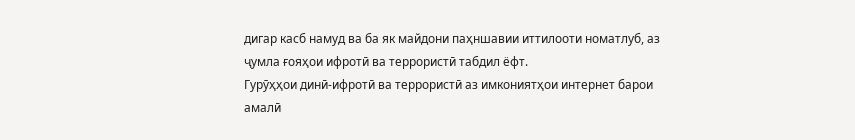дигар касб намуд ва ба як майдони паҳншавии иттилооти номатлуб, аз ҷумла ғояҳои ифротӣ ва террористӣ табдил ёфт.
Гурӯҳҳои динӣ-ифротӣ ва террористӣ аз имкониятҳои интернет барои амалӣ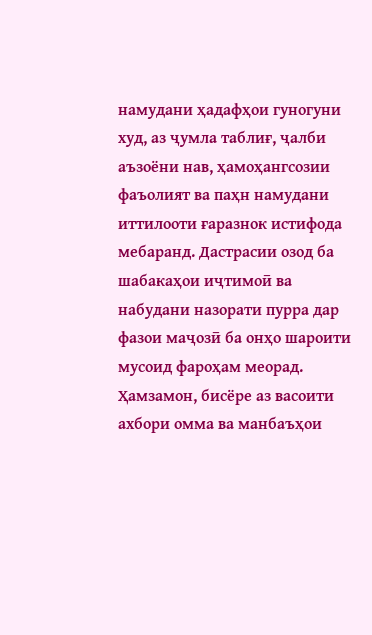намудани ҳадафҳои гуногуни худ, аз ҷумла таблиғ, ҷалби аъзоёни нав, ҳамоҳангсозии фаъолият ва паҳн намудани иттилооти ғаразнок истифода мебаранд. Дастрасии озод ба шабакаҳои иҷтимоӣ ва набудани назорати пурра дар фазои маҷозӣ ба онҳо шароити мусоид фароҳам меорад. Ҳамзамон, бисёре аз васоити ахбори омма ва манбаъҳои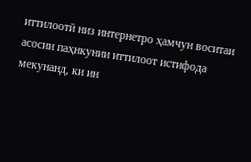иттилоотӣ низ интернетро ҳамчун воситаи асосии паҳнкунии иттилоот истифода мекунанд, ки ин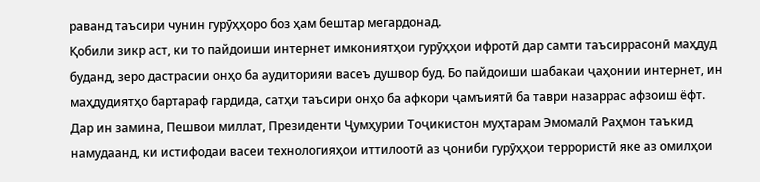раванд таъсири чунин гурӯҳҳоро боз ҳам бештар мегардонад.
Қобили зикр аст, ки то пайдоиши интернет имкониятҳои гурӯҳҳои ифротӣ дар самти таъсиррасонӣ маҳдуд буданд, зеро дастрасии онҳо ба аудиторияи васеъ душвор буд. Бо пайдоиши шабакаи ҷаҳонии интернет, ин маҳдудиятҳо бартараф гардида, сатҳи таъсири онҳо ба афкори ҷамъиятӣ ба таври назаррас афзоиш ёфт.
Дар ин замина, Пешвои миллат, Президенти Ҷумҳурии Тоҷикистон муҳтарам Эмомалӣ Раҳмон таъкид намудаанд, ки истифодаи васеи технологияҳои иттилоотӣ аз ҷониби гурӯҳҳои террористӣ яке аз омилҳои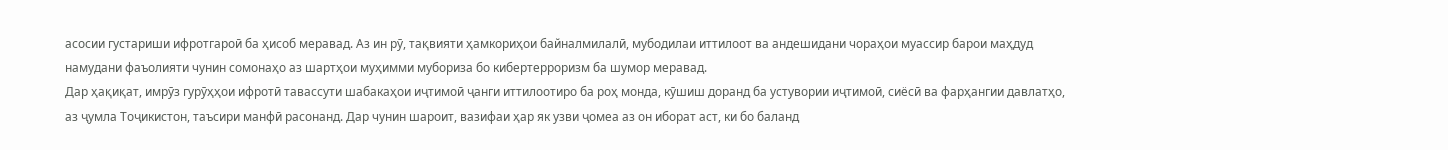асосии густариши ифротгароӣ ба ҳисоб меравад. Аз ин рӯ, тақвияти ҳамкориҳои байналмилалӣ, мубодилаи иттилоот ва андешидани чораҳои муассир барои маҳдуд намудани фаъолияти чунин сомонаҳо аз шартҳои муҳимми мубориза бо кибертерроризм ба шумор меравад.
Дар ҳақиқат, имрӯз гурӯҳҳои ифротӣ тавассути шабакаҳои иҷтимоӣ ҷанги иттилоотиро ба роҳ монда, кӯшиш доранд ба устувории иҷтимоӣ, сиёсӣ ва фарҳангии давлатҳо, аз ҷумла Тоҷикистон, таъсири манфӣ расонанд. Дар чунин шароит, вазифаи ҳар як узви ҷомеа аз он иборат аст, ки бо баланд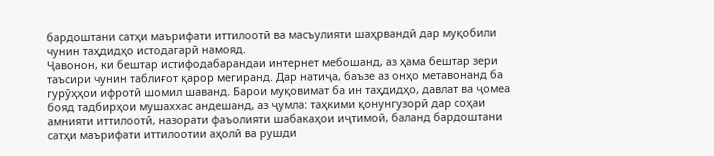бардоштани сатҳи маърифати иттилоотӣ ва масъулияти шаҳрвандӣ дар муқобили чунин таҳдидҳо истодагарӣ намояд.
Ҷавонон, ки бештар истифодабарандаи интернет мебошанд, аз ҳама бештар зери таъсири чунин таблиғот қарор мегиранд. Дар натиҷа, баъзе аз онҳо метавонанд ба гурӯҳҳои ифротӣ шомил шаванд. Барои муқовимат ба ин таҳдидҳо, давлат ва ҷомеа бояд тадбирҳои мушаххас андешанд, аз ҷумла: таҳкими қонунгузорӣ дар соҳаи амнияти иттилоотӣ, назорати фаъолияти шабакаҳои иҷтимоӣ, баланд бардоштани сатҳи маърифати иттилоотии аҳолӣ ва рушди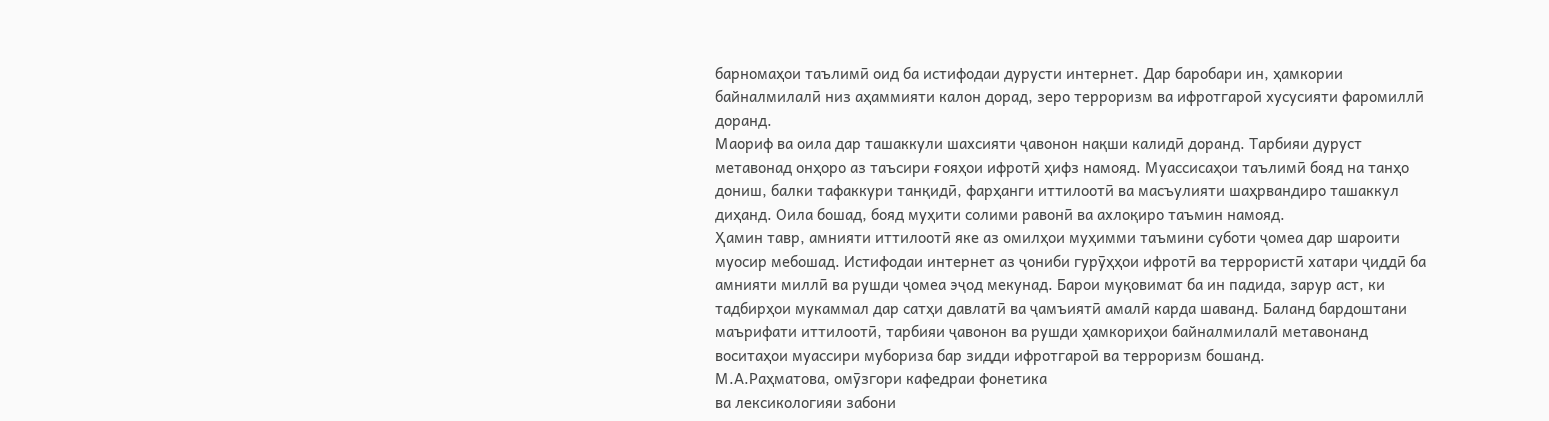барномаҳои таълимӣ оид ба истифодаи дурусти интернет. Дар баробари ин, ҳамкории байналмилалӣ низ аҳаммияти калон дорад, зеро терроризм ва ифротгароӣ хусусияти фаромиллӣ доранд.
Маориф ва оила дар ташаккули шахсияти ҷавонон нақши калидӣ доранд. Тарбияи дуруст метавонад онҳоро аз таъсири ғояҳои ифротӣ ҳифз намояд. Муассисаҳои таълимӣ бояд на танҳо дониш, балки тафаккури танқидӣ, фарҳанги иттилоотӣ ва масъулияти шаҳрвандиро ташаккул диҳанд. Оила бошад, бояд муҳити солими равонӣ ва ахлоқиро таъмин намояд.
Ҳамин тавр, амнияти иттилоотӣ яке аз омилҳои муҳимми таъмини суботи ҷомеа дар шароити муосир мебошад. Истифодаи интернет аз ҷониби гурӯҳҳои ифротӣ ва террористӣ хатари ҷиддӣ ба амнияти миллӣ ва рушди ҷомеа эҷод мекунад. Барои муқовимат ба ин падида, зарур аст, ки тадбирҳои мукаммал дар сатҳи давлатӣ ва ҷамъиятӣ амалӣ карда шаванд. Баланд бардоштани маърифати иттилоотӣ, тарбияи ҷавонон ва рушди ҳамкориҳои байналмилалӣ метавонанд воситаҳои муассири мубориза бар зидди ифротгароӣ ва терроризм бошанд.
М.А.Раҳматова, омӯзгори кафедраи фонетика
ва лексикологияи забони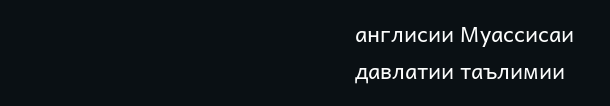англисии Муассисаи
давлатии таълимии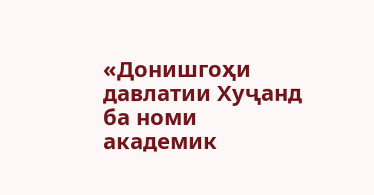«Донишгоҳи давлатии Хуҷанд
ба номи академик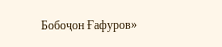Бобоҷон Ғафуров»